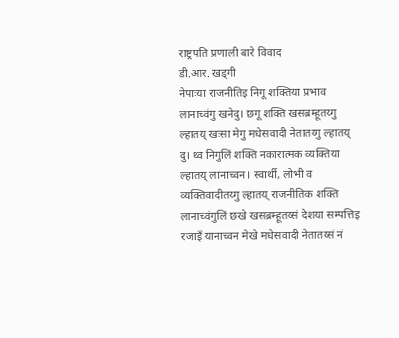राष्ट्रपति प्रणाली बारे विवाद
डी.आर. खड्गी
नेपाःया राजनीतिइ निगू शक्तिया प्रभाव लानाच्वंगु खनेदु। छगू शक्ति खसब्रम्हूतय्गु ल्हातय् खःसा मेगु मधेसवादी नेतातय्गु ल्हातय् दु। थ्व निगुलिं शक्ति नकारात्मक व्यक्तिया ल्हातय् लानाच्वन। स्वार्थी, लोभी व व्यक्तिवादीतय्गु ल्हातय् राजनीतिक शक्ति लानाच्वंगुलिं छखे खसब्रम्हूतय्सं देशया सम्पत्तिइ रजाइँ यानाच्वन मेखे मधेसवादी नेतातय्सं नं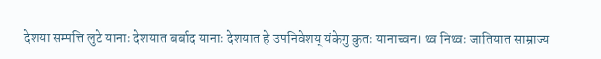देशया सम्पत्ति लुटे यानाः देशयात बर्बाद यानाः देशयात हे उपनिवेशय् यंकेगु कुतः यानाच्वन। थ्व निथ्वः जातियात साम्राज्य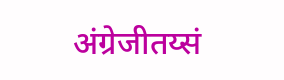अंग्रेजीतय्सं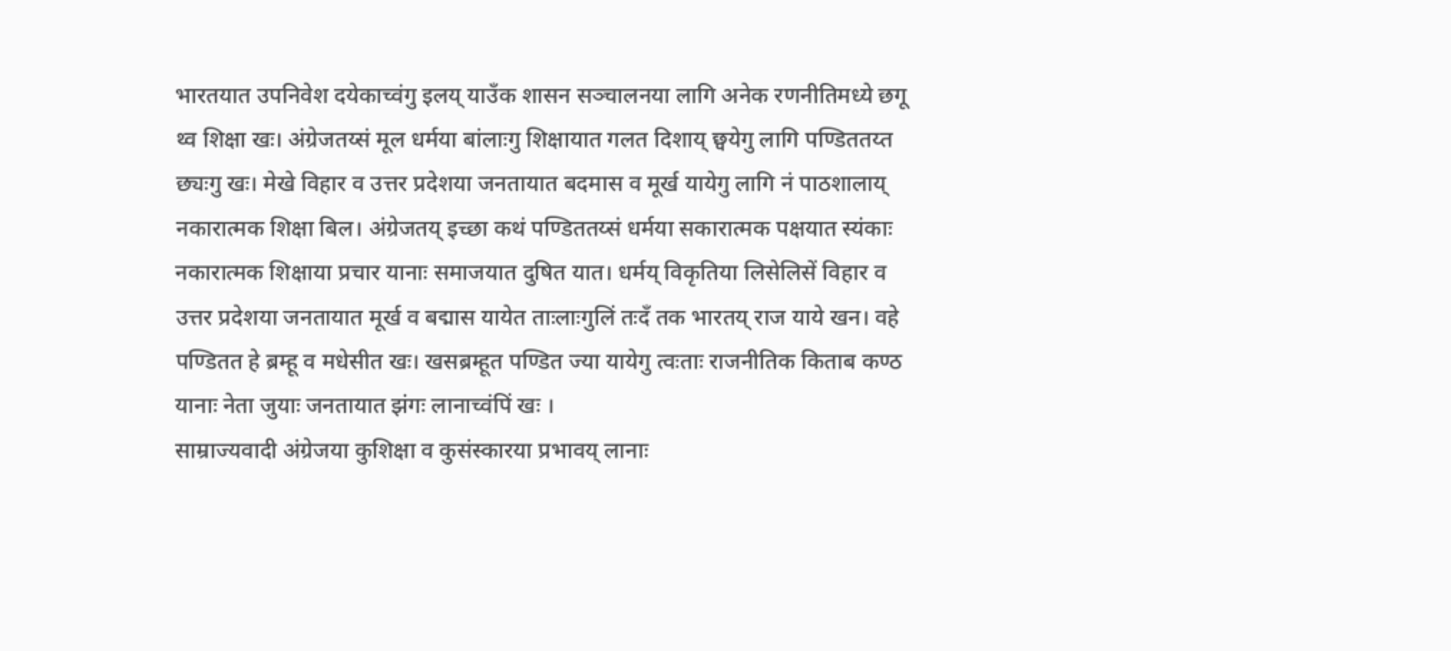भारतयात उपनिवेश दयेकाच्वंगु इलय् याउँक शासन सञ्चालनया लागि अनेक रणनीतिमध्ये छगू थ्व शिक्षा खः। अंग्रेजतय्सं मूल धर्मया बांलाःगु शिक्षायात गलत दिशाय् छ्वयेगु लागि पण्डिततय्त छ्यःगु खः। मेखे विहार व उत्तर प्रदेशया जनतायात बदमास व मूर्ख यायेगु लागि नं पाठशालाय् नकारात्मक शिक्षा बिल। अंग्रेजतय् इच्छा कथं पण्डिततय्सं धर्मया सकारात्मक पक्षयात स्यंकाः नकारात्मक शिक्षाया प्रचार यानाः समाजयात दुषित यात। धर्मय् विकृतिया लिसेलिसें विहार व उत्तर प्रदेशया जनतायात मूर्ख व बद्मास यायेत ताःलाःगुलिं तःदँ तक भारतय् राज याये खन। वहे पण्डितत हे ब्रम्हू व मधेसीत खः। खसब्रम्हूत पण्डित ज्या यायेगु त्वःताः राजनीतिक किताब कण्ठ यानाः नेता जुयाः जनतायात झंगः लानाच्वंपिं खः ।
साम्राज्यवादी अंग्रेजया कुशिक्षा व कुसंस्कारया प्रभावय् लानाः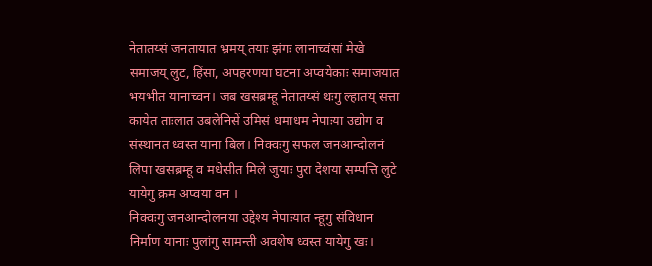नेतातय्सं जनतायात भ्रमय् तयाः झंगः लानाच्वंसां मेखे समाजय् लुट, हिंसा, अपहरणया घटना अप्वयेकाः समाजयात भयभीत यानाच्वन। जब खसब्रम्हू नेतातय्सं थःगु ल्हातय् सत्ता कायेत ताःलात उबलेनिसें उमिसं धमाधम नेपाःया उद्योग व संस्थानत ध्वस्त याना बिल। निक्वःगु सफल जनआन्दोलनं लिपा खसब्रम्हू व मधेसीत मिले जुयाः पुरा देशया सम्पत्ति लुटे यायेगु क्रम अप्वया वन ।
निक्वःगु जनआन्दोलनया उद्देश्य नेपाःयात न्हूगु संविधान निर्माण यानाः पुलांगु सामन्ती अवशेष ध्वस्त यायेगु खः।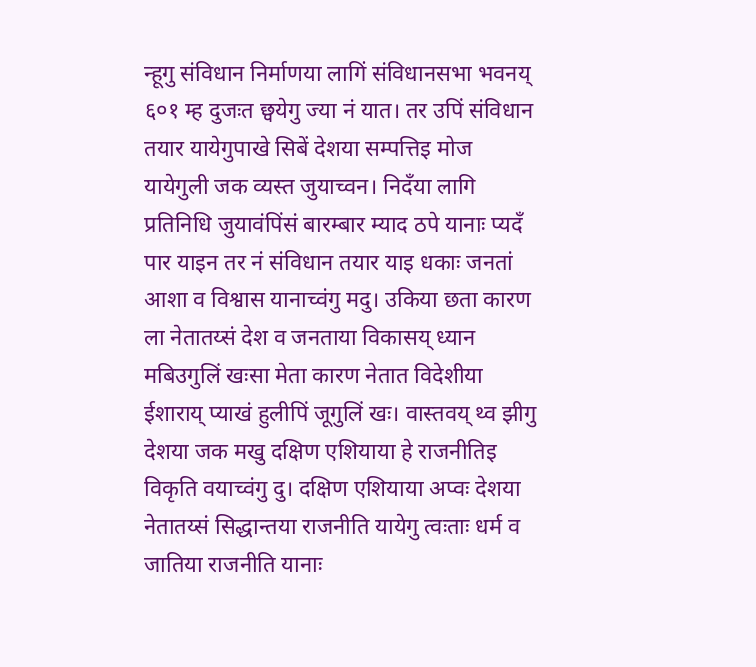न्हूगु संविधान निर्माणया लागिं संविधानसभा भवनय् ६०१ म्ह दुजःत छ्वयेगु ज्या नं यात। तर उपिं संविधान तयार यायेगुपाखे सिबें देशया सम्पत्तिइ मोज यायेगुली जक व्यस्त जुयाच्वन। निदँया लागि प्रतिनिधि जुयावंपिंसं बारम्बार म्याद ठपे यानाः प्यदँ पार याइन तर नं संविधान तयार याइ धकाः जनतां आशा व विश्वास यानाच्वंगु मदु। उकिया छता कारण ला नेतातय्सं देश व जनताया विकासय् ध्यान मबिउगुलिं खःसा मेता कारण नेतात विदेशीया ईशाराय् प्याखं हुलीपिं जूगुलिं खः। वास्तवय् थ्व झीगु देशया जक मखु दक्षिण एशियाया हे राजनीतिइ विकृति वयाच्वंगु दु। दक्षिण एशियाया अप्वः देशया नेतातय्सं सिद्धान्तया राजनीति यायेगु त्वःताः धर्म व जातिया राजनीति यानाः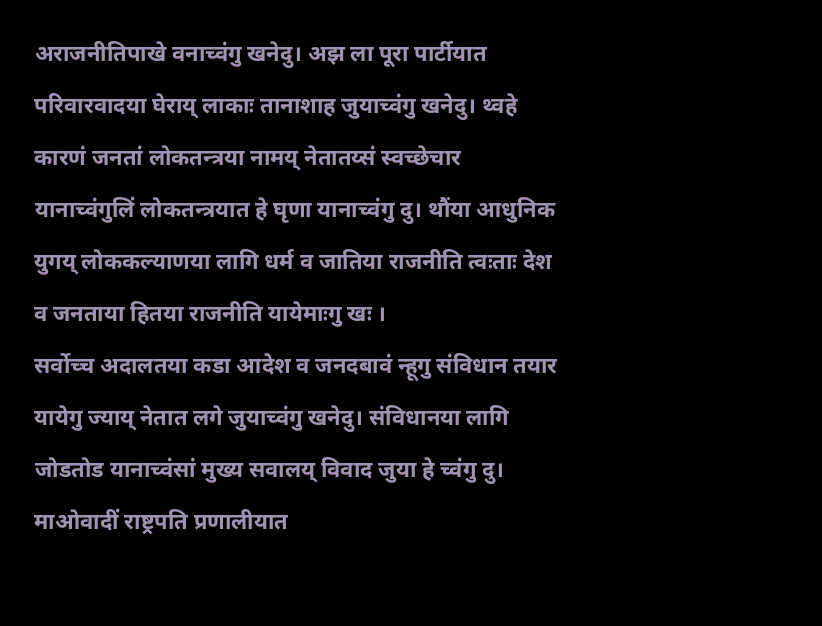अराजनीतिपाखे वनाच्वंगु खनेदु। अझ ला पूरा पार्टीयात परिवारवादया घेराय् लाकाः तानाशाह जुयाच्वंगु खनेदु। थ्वहे कारणं जनतां लोकतन्त्रया नामय् नेतातय्सं स्वच्छेचार यानाच्वंगुलिं लोकतन्त्रयात हे घृणा यानाच्वंगु दु। थौंया आधुनिक युगय् लोककल्याणया लागि धर्म व जातिया राजनीति त्वःताः देश व जनताया हितया राजनीति यायेमाःगु खः ।
सर्वोच्च अदालतया कडा आदेश व जनदबावं न्हूगु संविधान तयार यायेगु ज्याय् नेतात लगे जुयाच्वंगु खनेदु। संविधानया लागि जोडतोड यानाच्वंसां मुख्य सवालय् विवाद जुया हे च्वंगु दु। माओवादीं राष्ट्रपति प्रणालीयात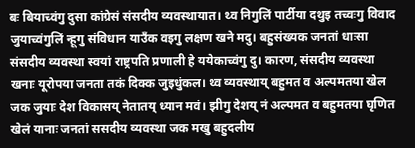बः बियाच्वंगु दुसा कांग्रेसं संसदीय व्यवस्थायात। थ्व निगुलिं पार्टीया दथुइ तच्वःगु विवाद जुयाच्वंगुलिं न्हूगु संविधान याउँक वइगु लक्षण खने मदु। बहुसंख्यक जनतां धाःसा संसदीय व्यवस्था स्वयां राष्ट्रपति प्रणाली हे ययेकाच्वंगु दु। कारण, संसदीय व्यवस्था खनाः यूरोपया जनता तकं दिक्क जुइधुंकल। थ्व व्यवस्थाय् बहुमत व अल्पमतया खेल जक जुयाः देश विकासय् नेतातय् ध्यान मवं। झीगु देशय् नं अल्पमत व बहुमतया घृणित खेलं यानाः जनतां ससदीय व्यवस्था जक मखु बहुदलीय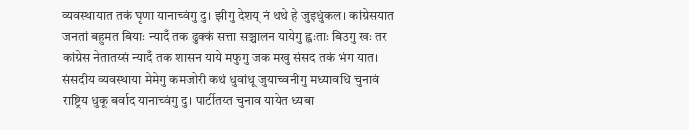व्यवस्थायात तकं घृणा यानाच्वंगु दु। झीगु देशय् नं थथे हे जुइधुंकल। कांग्रेसयात जनतां बहुमत बियाः न्यादँ तक ढुक्कं सत्ता सञ्चालन यायेगु ह्वःताः बिउगु खः तर कांग्रेस नेतातय्सं न्यादँ तक शासन याये मफुगु जक मखु संसद तकं भंग यात। संसदीय व्यवस्थाया मेमेगु कमजोरी कथं धुवांधू जुयाच्वनीगु मध्यावधि चुनावं राष्ट्रिय धुकू बर्वाद यानाच्वंगु दु। पार्टीतय्त चुनाव यायेत ध्यबा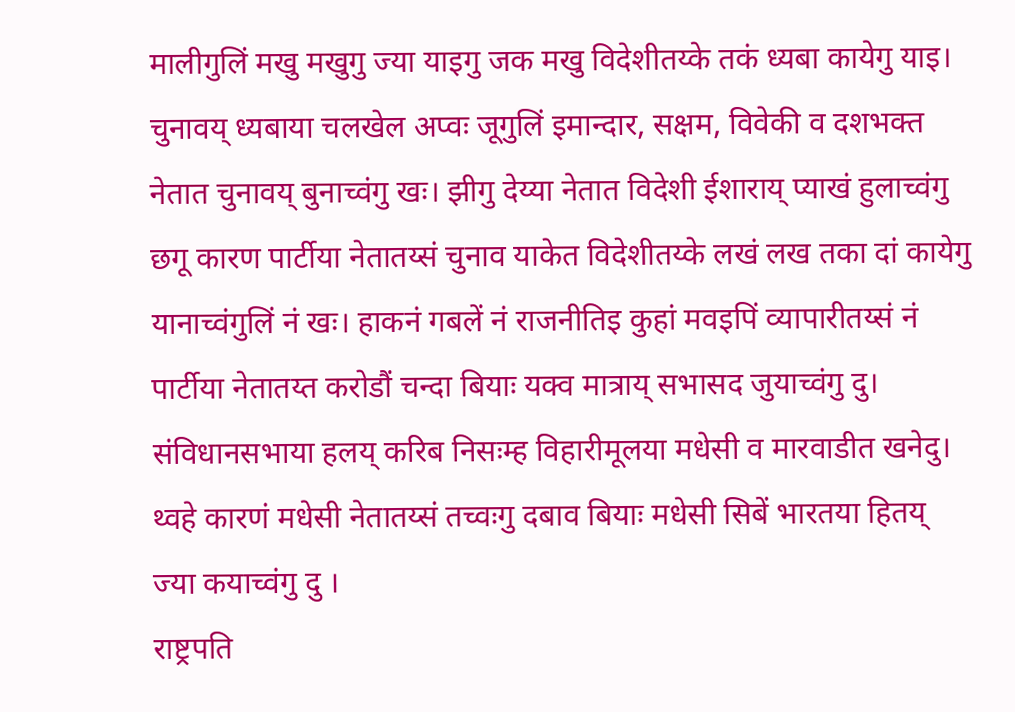मालीगुलिं मखु मखुगु ज्या याइगु जक मखु विदेशीतय्के तकं ध्यबा कायेगु याइ। चुनावय् ध्यबाया चलखेल अप्वः जूगुलिं इमान्दार, सक्षम, विवेकी व दशभक्त नेतात चुनावय् बुनाच्वंगु खः। झीगु देय्या नेतात विदेशी ईशाराय् प्याखं हुलाच्वंगु छगू कारण पार्टीया नेतातय्सं चुनाव याकेत विदेशीतय्के लखं लख तका दां कायेगु यानाच्वंगुलिं नं खः। हाकनं गबलें नं राजनीतिइ कुहां मवइपिं व्यापारीतय्सं नं पार्टीया नेतातय्त करोडौं चन्दा बियाः यक्व मात्राय् सभासद जुयाच्वंगु दु। संविधानसभाया हलय् करिब निसःम्ह विहारीमूलया मधेसी व मारवाडीत खनेदु। थ्वहे कारणं मधेसी नेतातय्सं तच्वःगु दबाव बियाः मधेसी सिबें भारतया हितय् ज्या कयाच्वंगु दु ।
राष्ट्रपति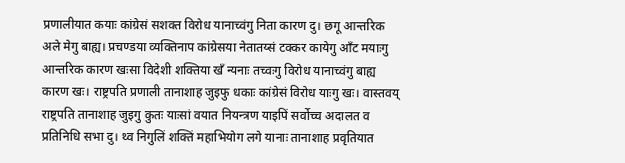प्रणालीयात कयाः कांग्रेसं सशक्त विरोध यानाच्वंगु निता कारण दु। छगू आन्तरिक अले मेगु बाह्य। प्रचण्डया व्यक्तिनाप कांग्रेसया नेतातय्सं टक्कर कायेगु आँट मयाःगु आन्तरिक कारण खःसा विदेशी शक्तिया खँ न्यनाः तच्वःगु विरोध यानाच्वंगु बाह्य कारण खः। राष्ट्रपति प्रणाली तानाशाह जुइफु धकाः कांग्रेसं विरोध याःगु खः। वास्तवय् राष्ट्रपति तानाशाह जुइगु कुतः याःसां वयात नियन्त्रण याइपिं सर्वोच्च अदालत व प्रतिनिधि सभा दु। थ्व निगुलिं शक्तिं महाभियोग लगे यानाः तानाशाह प्रवृतियात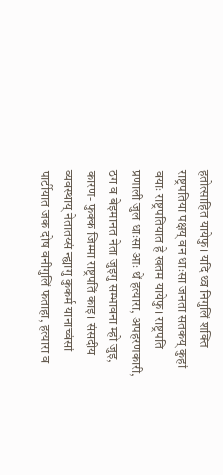हतोत्साहित यायेफु। यदि थ्व निगुलिं शक्ति राष्ट्रपतिया पक्षय् वन धाःसा जनता सतकय् कुहां वयाः राष्ट्रपतियात हे खतम यायेफु। राष्ट्रपति प्रणाली जुल धाःसा आः थें हत्यारा, अपहरणकारी, ठग व बेइमानत नेता जुइगु सम्भावना म्हो जुइ, कारण- फुक्क जिम्मा राष्ट्रपतिं काइ। संसदीय व्यवस्थाय् नेतातय्सं न्ह्यागु कुकर्म यानाच्वंसां पार्टीयात जक दोष वनीगुलिं फताहा, हत्यारा व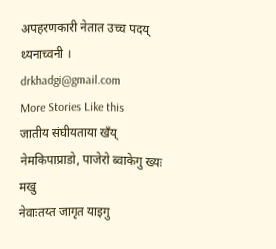अपहरणकारी नेतात उच्च पदय् थ्यनाच्वनी ।
drkhadgi@gmail.com
More Stories Like this
जातीय संघीयताया खँय् नेमकिपाप्राडो, पाजेरो ब्वाकेगु ख्यः मखु
नेवाःतय्त जागृत याइगु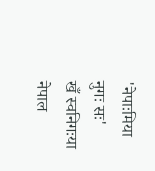'नेपाःमिया नुगः सः'
खँ स्वनिगःया
नेपाल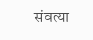संवत्या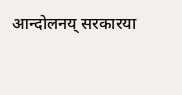आन्दोलनय् सरकारया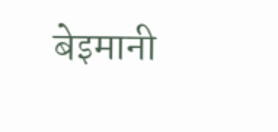बेइमानी